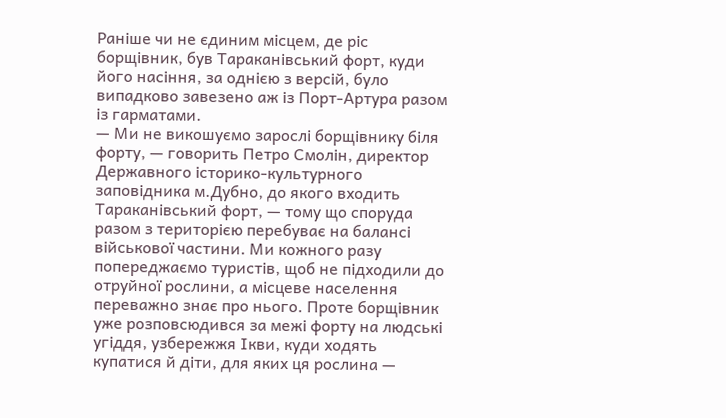Раніше чи не єдиним місцем, де ріс борщівник, був Тараканівський форт, куди його насіння, за однією з версій, було випадково завезено аж із Порт-Артура разом із гарматами.
— Ми не викошуємо зарослі борщівнику біля форту, — говорить Петро Смолін, директор Державного історико-культурного заповідника м.Дубно, до якого входить Тараканівський форт, — тому що споруда разом з територією перебуває на балансі військової частини. Ми кожного разу попереджаємо туристів, щоб не підходили до отруйної рослини, а місцеве населення переважно знає про нього. Проте борщівник уже розповсюдився за межі форту на людські угіддя, узбережжя Ікви, куди ходять купатися й діти, для яких ця рослина —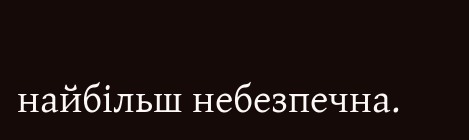найбільш небезпечна.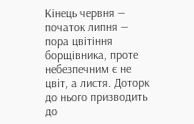Кінець червня — початок липня — пора цвітіння борщівника, проте небезпечним є не цвіт, а листя. Доторк до нього призводить до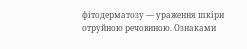фітодерматозу — ураження шкіри отруйною речовиною. Ознаками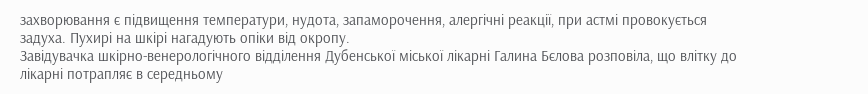захворювання є підвищення температури, нудота, запаморочення, алергічні реакції, при астмі провокується задуха. Пухирі на шкірі нагадують опіки від окропу.
Завідувачка шкірно-венерологічного відділення Дубенської міської лікарні Галина Бєлова розповіла, що влітку до лікарні потрапляє в середньому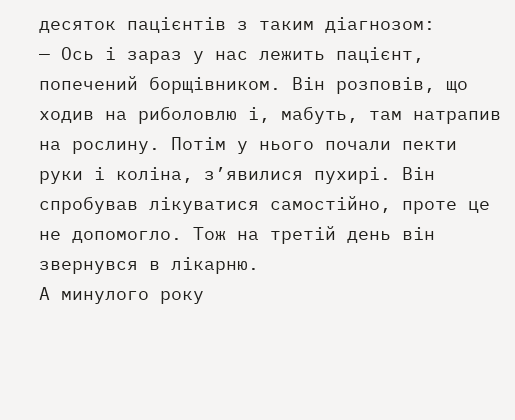десяток пацієнтів з таким діагнозом:
— Ось і зараз у нас лежить пацієнт, попечений борщівником. Він розповів, що ходив на риболовлю і, мабуть, там натрапив на рослину. Потім у нього почали пекти руки і коліна, з’явилися пухирі. Він спробував лікуватися самостійно, проте це не допомогло. Тож на третій день він звернувся в лікарню.
А минулого року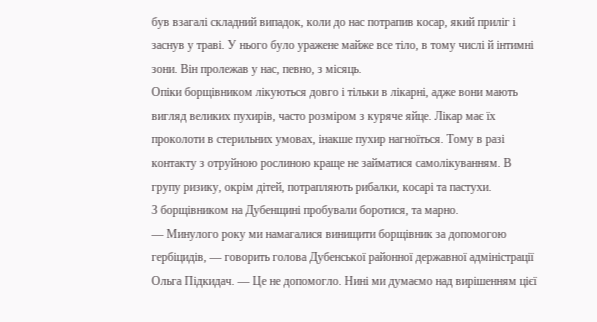був взагалі складний випадок, коли до нас потрапив косар, який приліг і заснув у траві. У нього було уражене майже все тіло, в тому числі й інтимні зони. Він пролежав у нас, певно, з місяць.
Опіки борщівником лікуються довго і тільки в лікарні, адже вони мають вигляд великих пухирів, часто розміром з куряче яйце. Лікар має їх проколоти в стерильних умовах, інакше пухир нагноїться. Тому в разі контакту з отруйною рослиною краще не займатися самолікуванням. В групу ризику, окрім дітей, потрапляють рибалки, косарі та пастухи.
З борщівником на Дубенщині пробували боротися, та марно.
— Минулого року ми намагалися винищити борщівник за допомогою гербіцидів, — говорить голова Дубенської районної державної адміністрації Ольга Підкидач. — Це не допомогло. Нині ми думаємо над вирішенням цієї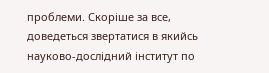проблеми. Скоріше за все, доведеться звертатися в якийсь науково-дослідний інститут по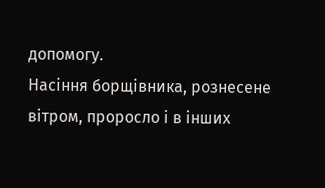допомогу.
Насіння борщівника, рознесене вітром, проросло і в інших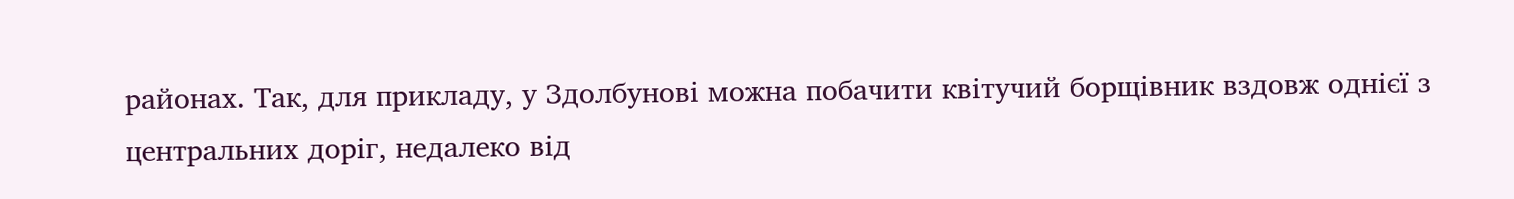районах. Так, для прикладу, у Здолбунові можна побачити квітучий борщівник вздовж однієї з центральних доріг, недалеко від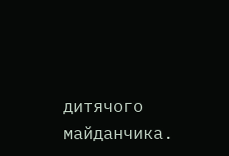дитячого майданчика.